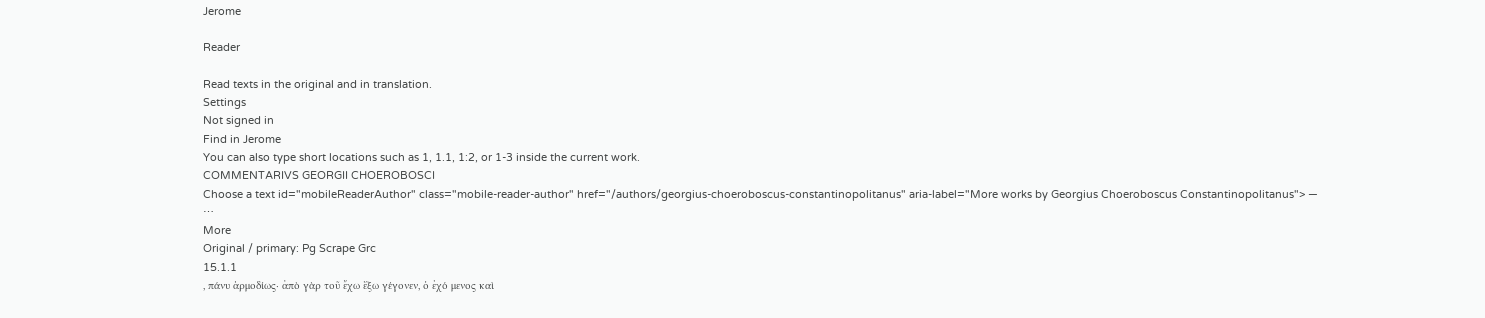Jerome

Reader

Read texts in the original and in translation.
Settings
Not signed in
Find in Jerome
You can also type short locations such as 1, 1.1, 1:2, or 1-3 inside the current work.
COMMENTARIVS GEORGII CHOEROBOSCI
Choose a text id="mobileReaderAuthor" class="mobile-reader-author" href="/authors/georgius-choeroboscus-constantinopolitanus" aria-label="More works by Georgius Choeroboscus Constantinopolitanus"> —
⋯
More
Original / primary: Pg Scrape Grc
15.1.1
, πάνυ ἁρμοδίως· ἀπὸ γὰρ τοῦ ἔχω ἕξω γέγονεν, ὁ ἐχό μενος καὶ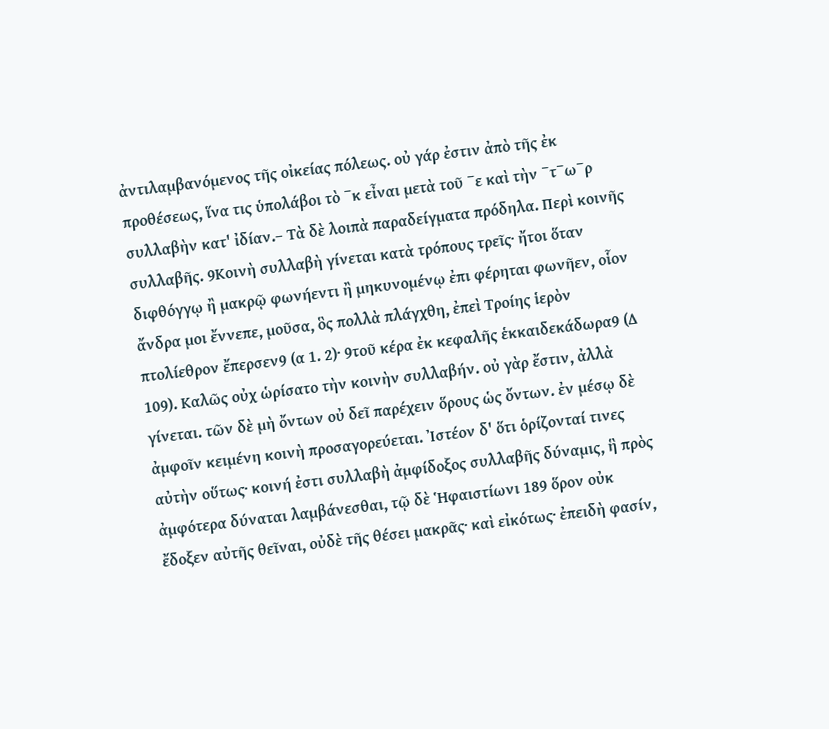ἀντιλαμβανόμενος τῆς οἰκείας πόλεως. οὐ γάρ ἐστιν ἀπὸ τῆς ἐκ προθέσεως, ἵνα τις ὑπολάβοι τὸ ˉκ εἶναι μετὰ τοῦ ˉε καὶ τὴν ˉτˉωˉρ συλλαβὴν κατ' ἰδίαν.– Τὰ δὲ λοιπὰ παραδείγματα πρόδηλα. Περὶ κοινῆς συλλαβῆς. 9Κοινὴ συλλαβὴ γίνεται κατὰ τρόπους τρεῖς· ἤτοι ὅταν διφθόγγῳ ἢ μακρῷ φωνήεντι ἢ μηκυνομένῳ ἐπι φέρηται φωνῆεν, οἷον ἄνδρα μοι ἔννεπε, μοῦσα, ὃς πολλὰ πλάγχθη, ἐπεὶ Τροίης ἱερὸν πτολίεθρον ἔπερσεν9 (α 1. 2)· 9τοῦ κέρα ἐκ κεφαλῆς ἑκκαιδεκάδωρα9 (Δ 109). Καλῶς οὐχ ὡρίσατο τὴν κοινὴν συλλαβήν. οὐ γὰρ ἔστιν, ἀλλὰ γίνεται. τῶν δὲ μὴ ὄντων οὐ δεῖ παρέχειν ὅρους ὡς ὄντων. ἐν μέσῳ δὲ ἀμφοῖν κειμένη κοινὴ προσαγορεύεται. Ἰστέον δ' ὅτι ὁρίζονταί τινες αὐτὴν οὕτως· κοινή ἐστι συλλαβὴ ἀμφίδοξος συλλαβῆς δύναμις, ἣ πρὸς ἀμφότερα δύναται λαμβάνεσθαι, τῷ δὲ Ἡφαιστίωνι 189 ὅρον οὐκ ἔδοξεν αὐτῆς θεῖναι, οὐδὲ τῆς θέσει μακρᾶς· καὶ εἰκότως· ἐπειδὴ φασίν,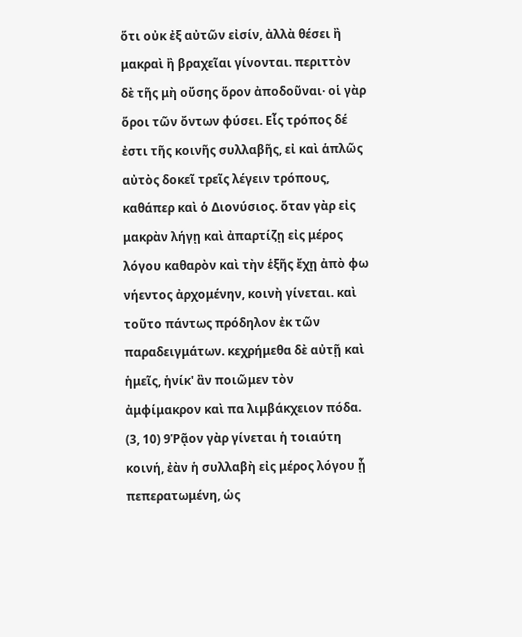ὅτι οὐκ ἐξ αὐτῶν εἰσίν, ἀλλὰ θέσει ἢ μακραὶ ἢ βραχεῖαι γίνονται. περιττὸν δὲ τῆς μὴ οὔσης ὅρον ἀποδοῦναι· οἱ γὰρ ὅροι τῶν ὄντων φύσει. Εἶς τρόπος δέ ἐστι τῆς κοινῆς συλλαβῆς, εἰ καὶ ἁπλῶς αὐτὸς δοκεῖ τρεῖς λέγειν τρόπους, καθάπερ καὶ ὁ Διονύσιος. ὅταν γὰρ εἰς μακρὰν λήγῃ καὶ ἀπαρτίζῃ εἰς μέρος λόγου καθαρὸν καὶ τὴν ἑξῆς ἔχῃ ἀπὸ φω νήεντος ἀρχομένην, κοινὴ γίνεται. καὶ τοῦτο πάντως πρόδηλον ἐκ τῶν παραδειγμάτων. κεχρήμεθα δὲ αὐτῇ καὶ ἡμεῖς, ἡνίκ' ἂν ποιῶμεν τὸν ἀμφίμακρον καὶ πα λιμβάκχειον πόδα. (3, 10) 9Ῥᾷον γὰρ γίνεται ἡ τοιαύτη κοινή, ἐὰν ἡ συλλαβὴ εἰς μέρος λόγου ᾖ πεπερατωμένη, ὡς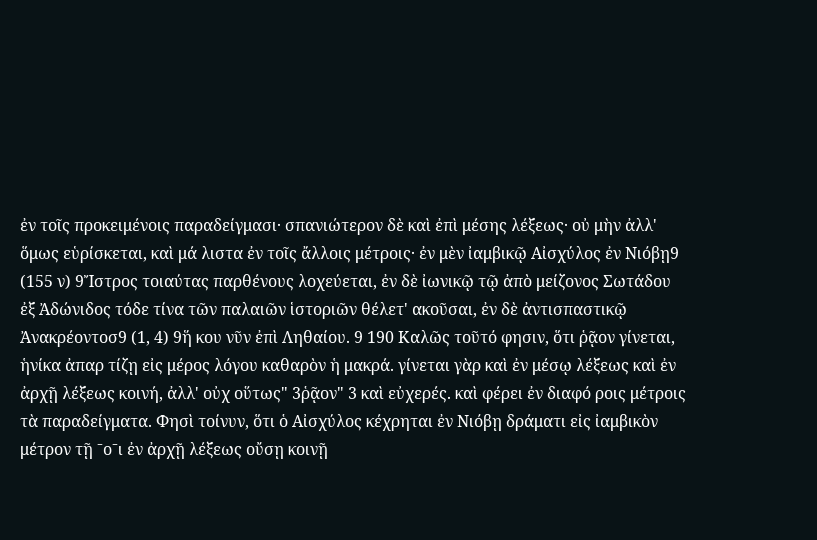ἐν τοῖς προκειμένοις παραδείγμασι· σπανιώτερον δὲ καὶ ἐπὶ μέσης λέξεως· οὐ μὴν ἀλλ' ὅμως εὑρίσκεται, καὶ μά λιστα ἐν τοῖς ἄλλοις μέτροις· ἐν μὲν ἰαμβικῷ Αἰσχύλος ἐν Νιόβῃ9 (155 ν) 9Ἴστρος τοιαύτας παρθένους λοχεύεται, ἐν δὲ ἰωνικῷ τῷ ἀπὸ μείζονος Σωτάδου ἐξ Ἀδώνιδος τόδε τίνα τῶν παλαιῶν ἱστοριῶν θέλετ' ακοῦσαι, ἐν δὲ ἀντισπαστικῷ Ἀνακρέοντοσ9 (1, 4) 9ἥ κου νῦν ἐπὶ Ληθαίου. 9 190 Καλῶς τοῦτό φησιν, ὅτι ῥᾷον γίνεται, ἡνίκα ἀπαρ τίζῃ εἰς μέρος λόγου καθαρὸν ἡ μακρά. γίνεται γὰρ καὶ ἐν μέσῳ λέξεως καὶ ἐν ἀρχῇ λέξεως κοινή, ἀλλ' οὐχ οὕτως" 3ῥᾷον" 3 καὶ εὐχερές. καὶ φέρει ἐν διαφό ροις μέτροις τὰ παραδείγματα. Φησὶ τοίνυν, ὅτι ὁ Αἰσχύλος κέχρηται ἐν Νιόβῃ δράματι εἰς ἰαμβικὸν μέτρον τῇ ˉοˉι ἐν ἀρχῇ λέξεως οὔσῃ κοινῇ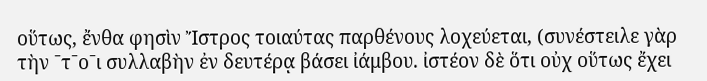οὕτως, ἔνθα φησὶν Ἴστρος τοιαύτας παρθένους λοχεύεται, (συνέστειλε γὰρ τὴν ˉτˉοˉι συλλαβὴν ἐν δευτέρᾳ βάσει ἰάμβου. ἰστέον δὲ ὅτι οὐχ οὕτως ἔχει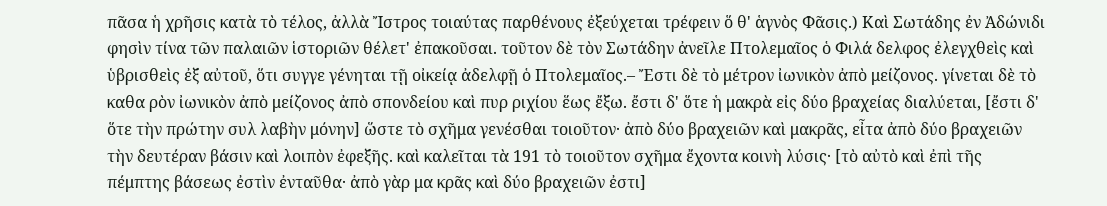πᾶσα ἡ χρῆσις κατὰ τὸ τέλος, ἀλλὰ Ἴστρος τοιαύτας παρθένους ἐξεύχεται τρέφειν ὅ θ' ἁγνὸς Φᾶσις.) Καὶ Σωτάδης ἐν Ἀδώνιδι φησὶν τίνα τῶν παλαιῶν ἱστοριῶν θέλετ' ἐπακοῦσαι. τοῦτον δὲ τὸν Σωτάδην ἀνεῖλε Πτολεμαῖος ὁ Φιλά δελφος ἐλεγχθεὶς καὶ ὑβρισθεὶς ἐξ αὐτοῦ, ὅτι συγγε γένηται τῇ οἰκείᾳ ἀδελφῇ ὁ Πτολεμαῖος.– Ἔστι δὲ τὸ μέτρον ἰωνικὸν ἀπὸ μείζονος. γίνεται δὲ τὸ καθα ρὸν ἰωνικὸν ἀπὸ μείζονος ἀπὸ σπονδείου καὶ πυρ ριχίου ἕως ἔξω. ἔστι δ' ὅτε ἡ μακρὰ εἰς δύο βραχείας διαλύεται, [ἔστι δ' ὅτε τὴν πρώτην συλ λαβὴν μόνην] ὥστε τὸ σχῆμα γενέσθαι τοιοῦτον· ἀπὸ δύο βραχειῶν καὶ μακρᾶς, εἶτα ἀπὸ δύο βραχειῶν τὴν δευτέραν βάσιν καὶ λοιπὸν ἐφεξῆς. καὶ καλεῖται τὰ 191 τὸ τοιοῦτον σχῆμα ἔχοντα κοινὴ λύσις· [τὸ αὐτὸ καὶ ἐπὶ τῆς πέμπτης βάσεως ἐστὶν ἐνταῦθα· ἀπὸ γὰρ μα κρᾶς καὶ δύο βραχειῶν ἐστι]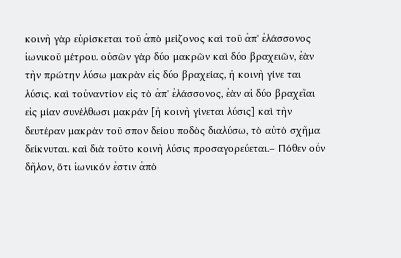κοινὴ γὰρ εὑρίσκεται τοῦ ἀπὸ μείζονος καὶ τοῦ ἀπ' ἐλάσσονος ἰωνικοῦ μέτρου. οὐσῶν γὰρ δύο μακρῶν καὶ δύο βραχειῶν, ἐὰν τὴν πρώτην λύσω μακρὰν εἰς δύο βραχείας, ἡ κοινὴ γίνε ται λύσις. καὶ τοὐναντίον εἰς τὸ ἀπ' ἐλάσσονος, ἐὰν αἱ δύο βραχεῖαι εἰς μίαν συνέλθωσι μακράν [ἡ κοινὴ γίνεται λύσις] καὶ τὴν δευτέραν μακρὰν τοῦ σπον δείου ποδὸς διαλύσω, τὸ αὐτὸ σχῆμα δείκνυται. καὶ διὰ τοῦτο κοινὴ λύσις προσαγορεύεται.– Πόθεν οὖν δῆλον, ὅτι ἰωνικόν ἐστιν ἀπὸ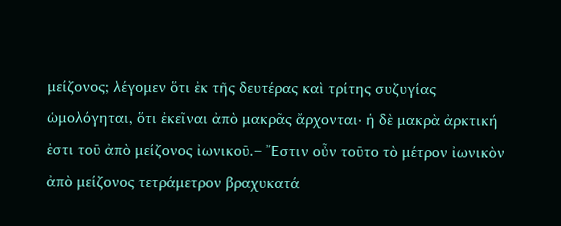μείζονος; λέγομεν ὅτι ἐκ τῆς δευτέρας καὶ τρίτης συζυγίας ὡμολόγηται, ὅτι ἐκεῖναι ἀπὸ μακρᾶς ἄρχονται· ἡ δὲ μακρὰ ἀρκτική ἐστι τοῦ ἀπὸ μείζονος ἰωνικοῦ.– Ἔστιν οὖν τοῦτο τὸ μέτρον ἰωνικὸν ἀπὸ μείζονος τετράμετρον βραχυκατά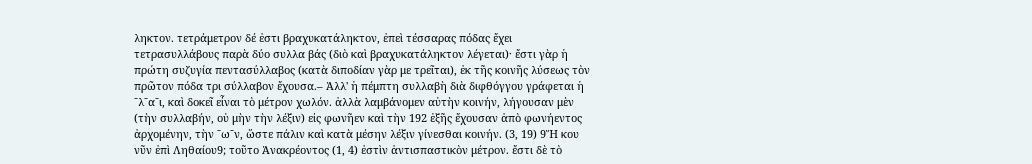ληκτον. τετράμετρον δέ ἐστι βραχυκατάληκτον, ἐπεὶ τέσσαρας πόδας ἔχει τετρασυλλάβους παρὰ δύο συλλα βάς (διὸ καὶ βραχυκατάληκτον λέγεται)· ἔστι γὰρ ἡ πρώτη συζυγία πεντασύλλαβος (κατὰ διποδίαν γὰρ με τρεῖται), ἐκ τῆς κοινῆς λύσεως τὸν πρῶτον πόδα τρι σύλλαβον ἔχουσα.– Ἀλλ' ἡ πέμπτη συλλαβὴ διὰ διφθόγγου γράφεται ἡ ˉλˉαˉι, καὶ δοκεῖ εἶναι τὸ μέτρον χωλόν. ἀλλὰ λαμβάνομεν αὐτὴν κοινήν, λήγουσαν μὲν (τὴν συλλαβήν, οὐ μὴν τὴν λέξιν) εἰς φωνῆεν καὶ τὴν 192 ἑξῆς ἔχουσαν ἀπὸ φωνήεντος ἀρχομένην, τὴν ˉωˉν, ὥστε πάλιν καὶ κατὰ μέσην λέξιν γίνεσθαι κοινήν. (3, 19) 9Ἥ κου νῦν ἐπὶ Ληθαίου9; τοῦτο Ἀνακρέοντος (1, 4) ἐστὶν ἀντισπαστικὸν μέτρον. ἔστι δὲ τὸ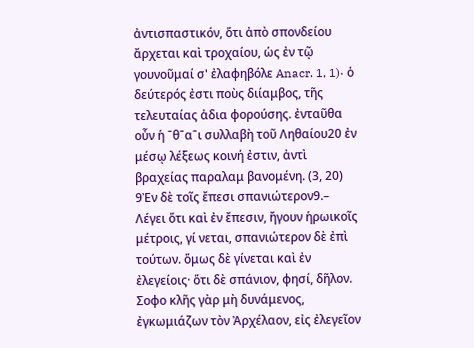ἀντισπαστικόν, ὅτι ἀπὸ σπονδείου ἄρχεται καὶ τροχαίου, ὡς ἐν τῷ γουνοῦμαί σ' ἐλαφηβόλε Anacr. 1, 1)· ὁ δεύτερός ἐστι ποὺς διίαμβος, τῆς τελευταίας ἀδια φορούσης. ἐνταῦθα οὖν ἡ ˉθˉαˉι συλλαβὴ τοῦ Ληθαίου20 ἐν μέσῳ λέξεως κοινή ἐστιν, ἀντὶ βραχείας παραλαμ βανομένη. (3, 20) 9Ἐν δὲ τοῖς ἔπεσι σπανιώτερον9.– Λέγει ὅτι καὶ ἐν ἔπεσιν, ἤγουν ἡρωικοῖς μέτροις, γί νεται, σπανιώτερον δὲ ἐπὶ τούτων. ὅμως δὲ γίνεται καὶ ἐν ἐλεγείοις· ὅτι δὲ σπάνιον, φησί, δῆλον. Σοφο κλῆς γὰρ μὴ δυνάμενος, ἐγκωμιάζων τὸν Ἀρχέλαον, εἰς ἐλεγεῖον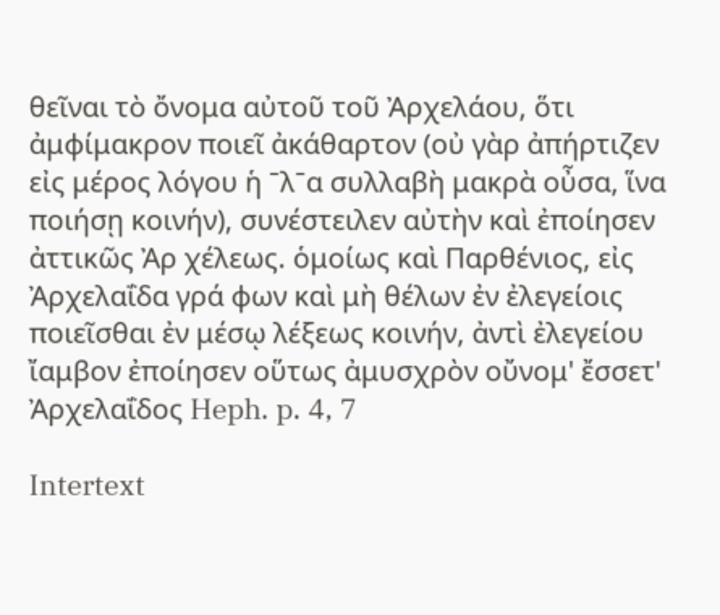θεῖναι τὸ ὄνομα αὐτοῦ τοῦ Ἀρχελάου, ὅτι ἀμφίμακρον ποιεῖ ἀκάθαρτον (οὐ γὰρ ἀπήρτιζεν εἰς μέρος λόγου ἡ ˉλˉα συλλαβὴ μακρὰ οὖσα, ἵνα ποιήσῃ κοινήν), συνέστειλεν αὐτὴν καὶ ἐποίησεν ἀττικῶς Ἀρ χέλεως. ὁμοίως καὶ Παρθένιος, εἰς Ἀρχελαΐδα γρά φων καὶ μὴ θέλων ἐν ἐλεγείοις ποιεῖσθαι ἐν μέσῳ λέξεως κοινήν, ἀντὶ ἐλεγείου ἴαμβον ἐποίησεν οὕτως ἀμυσχρὸν οὔνομ' ἔσσετ' Ἀρχελαΐδος Heph. p. 4, 7

Intertext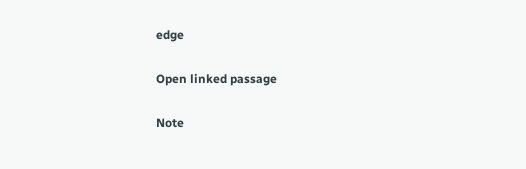edge

Open linked passage

Note